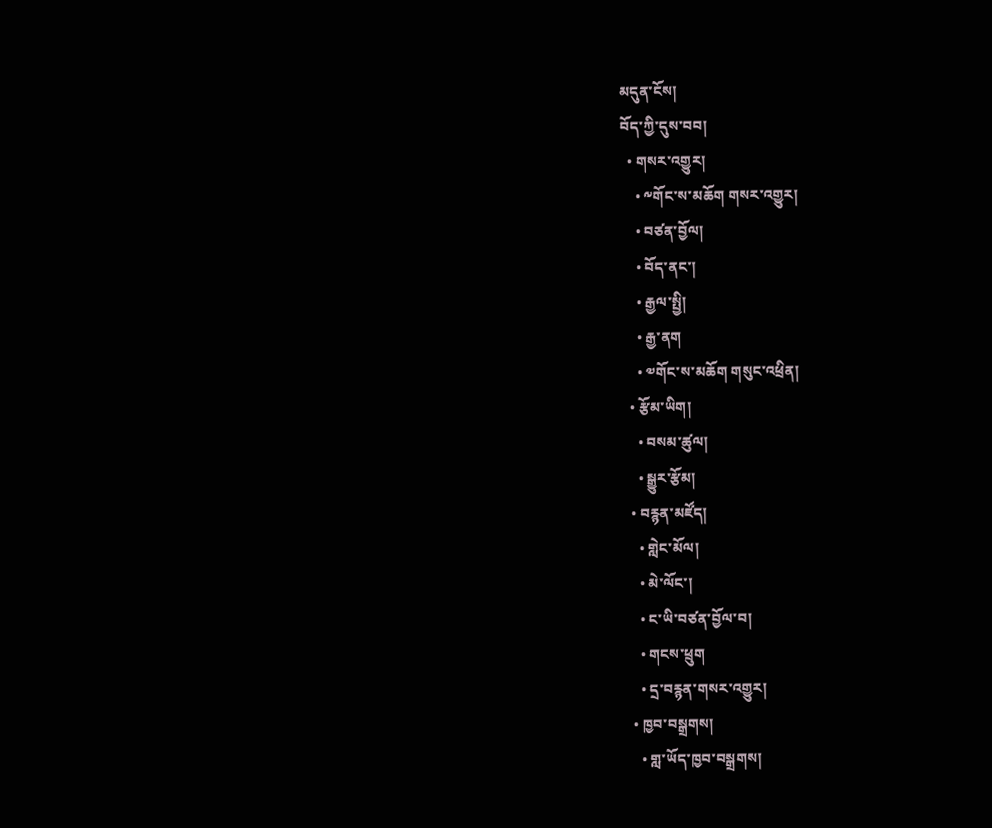མདུན་ངོས།
བོད་ཀྱི་དུས་བབ།
  • གསར་འགྱུར།
    • ༸གོང་ས་མཆོག གསར་འགྱུར།
    • བཙན་བྱོལ།
    • བོད་ནང་།
    • རྒྱལ་སྤྱི།
    • རྒྱ་ནག
    • ༧གོང་ས་མཆོག གསུང་འཕྲིན།
  • རྩོམ་ཡིག།
    • བསམ་ཚུལ།
    • སྒྱུར་རྩོམ།
  • བརྙན་མཛོད།
    • གླེང་མོལ།
    • མེ་ལོང་།
    • ང་ཡི་བཙན་བྱོལ་བ།
    • གངས་ཕྲུག
    • དྲ་བརྙན་གསར་འགྱུར།
  • ཁྱབ་བསྒྲགས།
    • གླ་ཡོད་ཁྱབ་བསྒྲགས།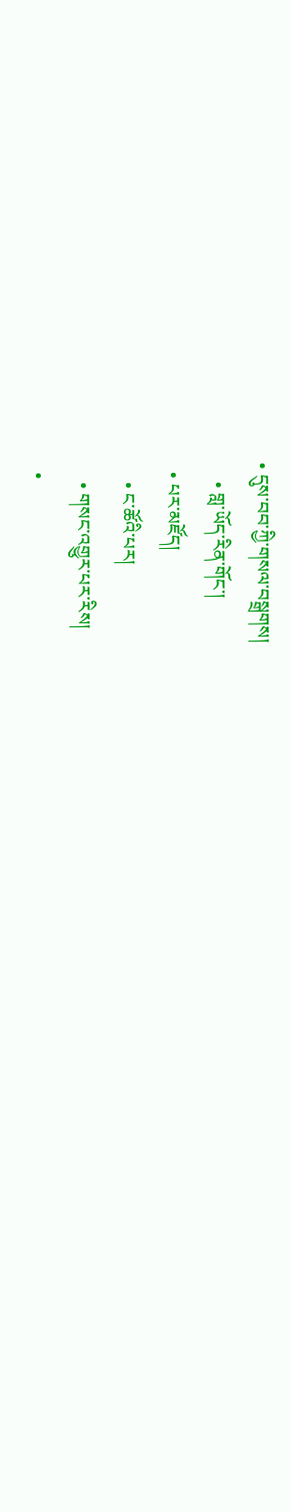• དུས་བབ་ཀྱི་གསལ་བསྒྲགས།
    • གླ་ཡོད་རིན་གོང་།
  • པར་མཛོད།
    • ང་ཚོའི་པར།
    • གསང་འགྱུར་པར་རིས།
  •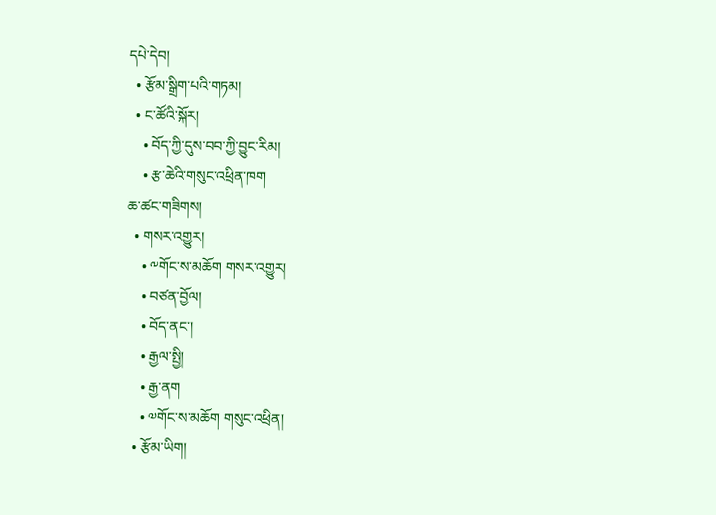དཔེ་དེབ།
  • རྩོམ་སྒྲིག་པའི་གཏམ།
  • ང་ཚོའི་སྐོར།
    • བོད་ཀྱི་དུས་བབ་ཀྱི་བྱུང་རིམ།
    • རྩ་ཆེའི་གསུང་འཕྲིན་ཁག
ཆ་ཚང་གཟིགས།
  • གསར་འགྱུར།
    • ༸གོང་ས་མཆོག གསར་འགྱུར།
    • བཙན་བྱོལ།
    • བོད་ནང་།
    • རྒྱལ་སྤྱི།
    • རྒྱ་ནག
    • ༧གོང་ས་མཆོག གསུང་འཕྲིན།
  • རྩོམ་ཡིག།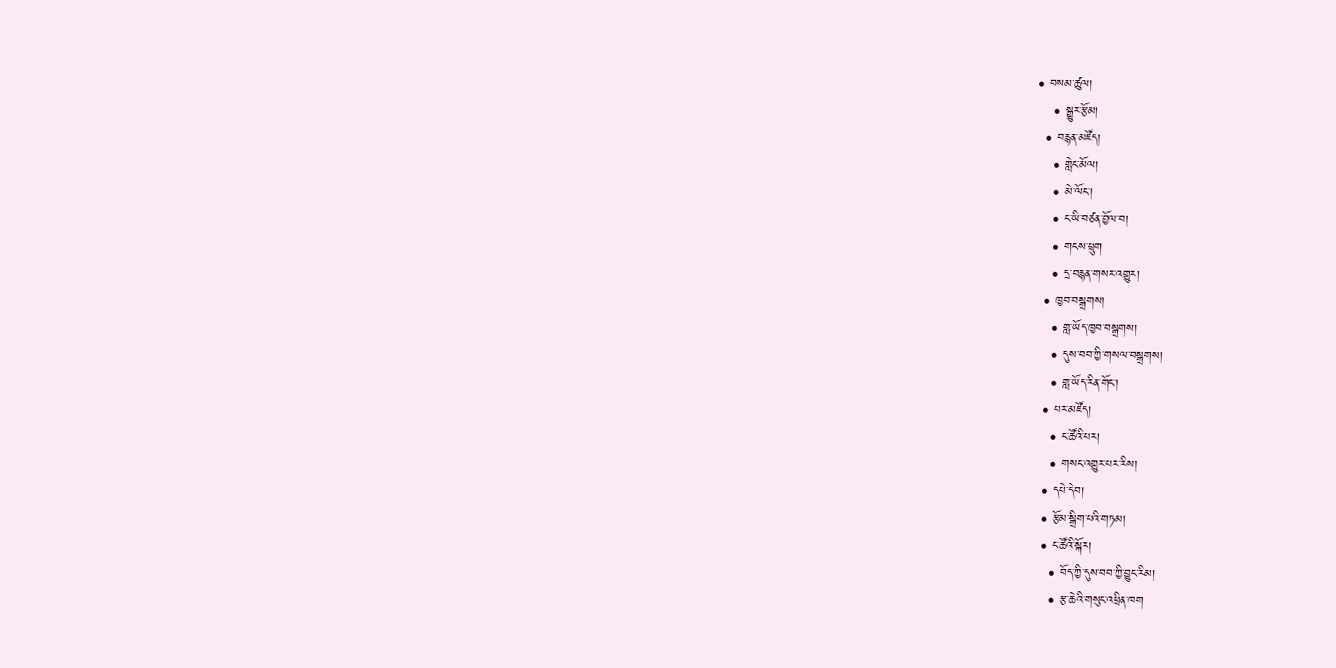• བསམ་ཚུལ།
    • སྒྱུར་རྩོམ།
  • བརྙན་མཛོད།
    • གླེང་མོལ།
    • མེ་ལོང་།
    • ང་ཡི་བཙན་བྱོལ་བ།
    • གངས་ཕྲུག
    • དྲ་བརྙན་གསར་འགྱུར།
  • ཁྱབ་བསྒྲགས།
    • གླ་ཡོད་ཁྱབ་བསྒྲགས།
    • དུས་བབ་ཀྱི་གསལ་བསྒྲགས།
    • གླ་ཡོད་རིན་གོང་།
  • པར་མཛོད།
    • ང་ཚོའི་པར།
    • གསང་འགྱུར་པར་རིས།
  • དཔེ་དེབ།
  • རྩོམ་སྒྲིག་པའི་གཏམ།
  • ང་ཚོའི་སྐོར།
    • བོད་ཀྱི་དུས་བབ་ཀྱི་བྱུང་རིམ།
    • རྩ་ཆེའི་གསུང་འཕྲིན་ཁག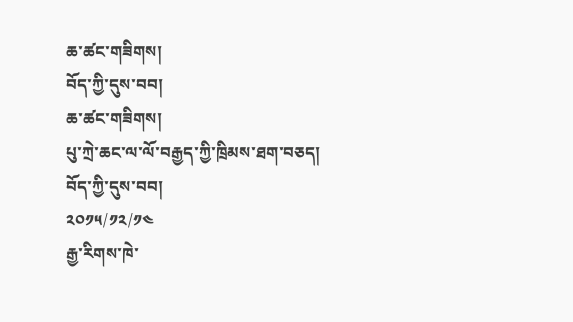ཆ་ཚང་གཟིགས།
བོད་ཀྱི་དུས་བབ།
ཆ་ཚང་གཟིགས།
པུ་ཀྲེ་ཆང་ལ་ལོ་བརྒྱད་ཀྱི་ཁྲིམས་ཐག་བཅད།
བོད་ཀྱི་དུས་བབ།
༢༠༡༥/༡༢/༡༤
རྒྱ་རིགས་ཁེ་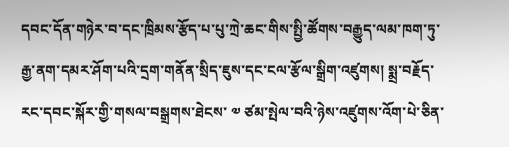དབང་དོན་གཉེར་བ་དང་ཁྲིམས་རྩོད་པ་པུ་ཀྲེ་ཆང་གིས་སྤྱི་ཚོགས་བརྒྱུད་ལམ་ཁག་ཏུ་རྒྱ་ནག་དམར་ཤོག་པའི་དྲག་གནོན་སྲིད་ཇུས་དང་ངལ་རྩོལ་སྒྲིག་འཛུགས། སྨྲ་བརྗོད་རང་དབང་སྐོར་གྱི་གསལ་བསྒྲགས་ཐེངས་ ༧ ཙམ་སྤེལ་བའི་ཉེས་འཛུགས་འོག་པེ་ཅིན་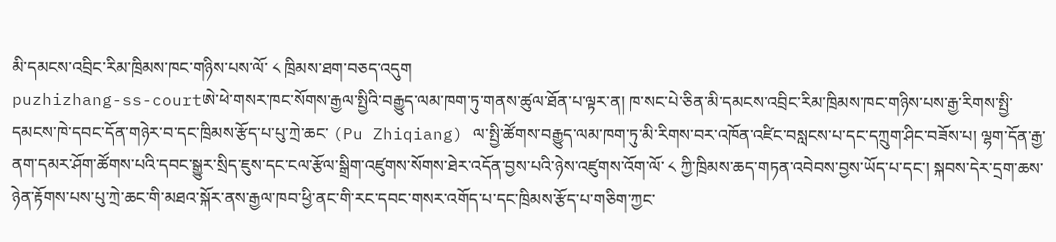མི་དམངས་འབྲིང་རིམ་ཁྲིམས་ཁང་གཉིས་པས་ལོ་ ༨ ཁྲིམས་ཐག་བཅད་འདུག
puzhizhang-ss-courtཨེ་ཕེ་གསར་ཁང་སོགས་རྒྱལ་སྤྱིའི་བརྒྱུད་ལམ་ཁག་ཏུ་གནས་ཚུལ་ཐོན་པ་ལྟར་ན། ཁ་སང་པེ་ཅིན་མི་དམངས་འབྲིང་རིམ་ཁྲིམས་ཁང་གཉིས་པས་རྒྱ་རིགས་སྤྱི་དམངས་ཁེ་དབང་དོན་གཉེར་བ་དང་ཁྲིམས་རྩོད་པ་པུ་ཀྲེ་ཆང་ (Pu Zhiqiang) ལ་སྤྱི་ཚོགས་བརྒྱུད་ལམ་ཁག་ཏུ་མི་རིགས་བར་འཁོན་འཛིང་བསླངས་པ་དང་དཀྲུག་ཤིང་བཟོས་པ། ལྷག་དོན་རྒྱ་ནག་དམར་ཤོག་ཚོགས་པའི་དབང་སྒྱུར་སྲིད་ཇུས་དང་ངལ་རྩོལ་སྒྲིག་འཛུགས་སོགས་ཐེར་འདོན་བྱས་པའི་ཉེས་འཛུགས་འོག་ལོ་ ༨ ཀྱི་ཁྲིམས་ཆད་གཏན་འབེབས་བྱས་ཡོད་པ་དང་། སྐབས་དེར་དྲག་ཆས་ཉེན་རྟོགས་པས་པུ་ཀྲེ་ཆང་གི་མཐའ་སྐོར་ནས་རྒྱལ་ཁབ་ཕྱི་ནང་གི་རང་དབང་གསར་འགོད་པ་དང་ཁྲིམས་རྩོད་པ་གཅིག་ཀྱང་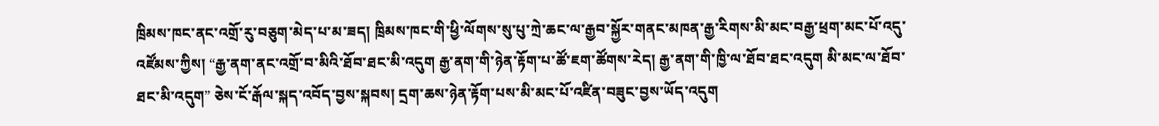ཁྲིམས་ཁང་ནང་འགྲོ་རུ་བཅུག་མེད་པ་མ་ཟད། ཁྲིམས་ཁང་གི་ཕྱི་ལོགས་སུ་པུ་ཀྲེ་ཆང་ལ་རྒྱབ་སྐྱོར་གནང་མཁན་རྒྱ་རིགས་མི་མང་བརྒྱ་ཕྲག་མང་པོ་འདུ་འཛོམས་ཀྱིས། “རྒྱ་ནག་ནང་འགྲོ་བ་མིའི་ཐོབ་ཐང་མི་འདུག རྒྱ་ནག་གི་ཉེན་རྟོག་པ་ཚོ་ཇག་ཚོགས་རེད། རྒྱ་ནག་གི་ཁྱི་ལ་ཐོབ་ཐང་འདུག མི་མང་ལ་ཐོབ་ཐང་མི་འདུག” ཅེས་ངོ་རྒོལ་སྐད་འབོད་བྱས་སྐབས། དྲག་ཆས་ཉེན་རྟོག་པས་མི་མང་པོ་འཛིན་བཟུང་བྱས་ཡོད་འདུག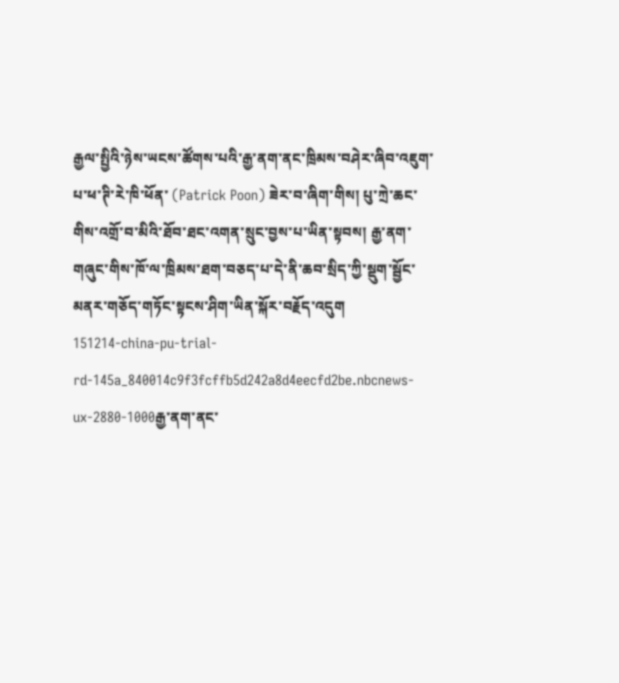རྒྱལ་སྤྱིའི་ཉེས་ཡངས་ཚོགས་པའི་རྒྱ་ནག་ནང་ཁྲིམས་བཤེར་ཞིབ་འཇུག་པ་ཕ་ཊི་རེ་ཁི་ཕོན་ (Patrick Poon) ཟེར་བ་ཞིག་གིས། པུ་ཀྲེ་ཆང་གིས་འགྲོ་བ་མིའི་ཐོབ་ཐང་འགན་སྲུང་བྱས་པ་ཡིན་སྟབས། རྒྱ་ནག་གཞུང་གིས་ཁོ་ལ་ཁྲིམས་ཐག་བཅད་པ་དེ་ནི་ཆབ་སྲིད་ཀྱི་སྡུག་སྦྱོང་མནར་གཅོད་གཏོང་སྟངས་ཤིག་ཡིན་སྐོར་བརྗོད་འདུག
151214-china-pu-trial-rd-145a_840014c9f3fcffb5d242a8d4eecfd2be.nbcnews-ux-2880-1000རྒྱ་ནག་ནང་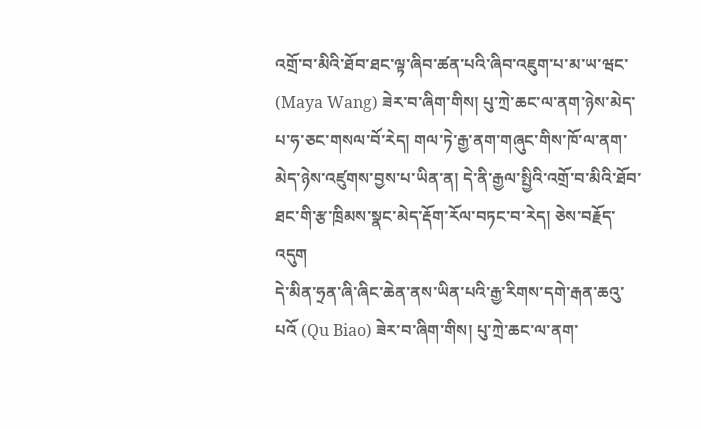འགྲོ་བ་མིའི་ཐོབ་ཐང་ལྟ་ཞིབ་ཚན་པའི་ཞིབ་འཇུག་པ་མ་ཡ་ཝང་ (Maya Wang) ཟེར་བ་ཞིག་གིས། པུ་ཀྲེ་ཆང་ལ་ནག་ཉེས་མེད་པ་ཧ་ཅང་གསལ་བོ་རེད། གལ་ཏེ་རྒྱ་ནག་གཞུང་གིས་ཁོ་ལ་ནག་མེད་ཉེས་འཛུགས་བྱས་པ་ཡིན་ན། དེ་ནི་རྒྱལ་སྤྱིའི་འགྲོ་བ་མིའི་ཐོབ་ཐང་གི་རྩ་ཁྲིམས་སྣང་མེད་རྡོག་རོལ་བཏང་བ་རེད། ཅེས་བརྗོད་འདུག
དེ་མིན་ཧྲན་ཞི་ཞིང་ཆེན་ནས་ཡིན་པའི་རྒྱ་རིགས་དགེ་རྒན་ཆའུ་པའོ (Qu Biao) ཟེར་བ་ཞིག་གིས། པུ་ཀྲེ་ཆང་ལ་ནག་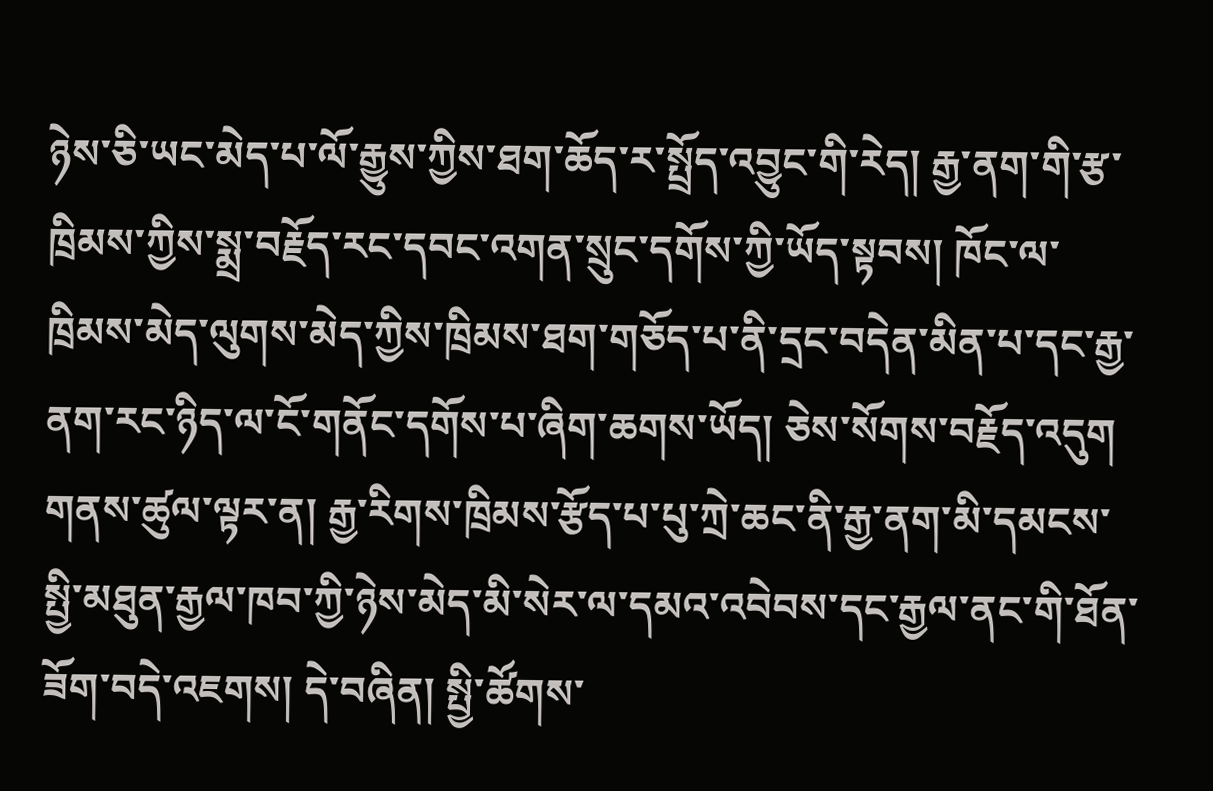ཉེས་ཅི་ཡང་མེད་པ་ལོ་རྒྱུས་ཀྱིས་ཐག་ཆོད་ར་སྤྲོད་འབྱུང་གི་རེད། རྒྱ་ནག་གི་རྩ་ཁྲིམས་ཀྱིས་སྨྲ་བརྗོད་རང་དབང་འགན་སྲུང་དགོས་ཀྱི་ཡོད་སྟབས། ཁོང་ལ་ཁྲིམས་མེད་ལུགས་མེད་ཀྱིས་ཁྲིམས་ཐག་གཅོད་པ་ནི་དྲང་བདེན་མིན་པ་དང་རྒྱ་ནག་རང་ཉིད་ལ་ངོ་གནོང་དགོས་པ་ཞིག་ཆགས་ཡོད། ཅེས་སོགས་བརྗོད་འདུག
གནས་ཚུལ་ལྟར་ན། རྒྱ་རིགས་ཁྲིམས་རྩོད་པ་པུ་ཀྲེ་ཆང་ནི་རྒྱ་ནག་མི་དམངས་སྤྱི་མཐུན་རྒྱལ་ཁབ་ཀྱི་ཉེས་མེད་མི་སེར་ལ་དམའ་འབེབས་དང་རྒྱལ་ནང་གི་ཐོན་ཟོག་བདེ་འཇགས། དེ་བཞིན། སྤྱི་ཚོགས་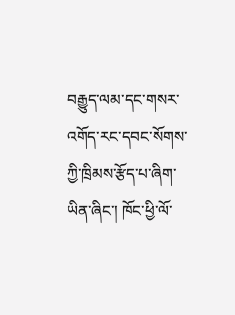བརྒྱུད་ལམ་དང་གསར་འགོད་རང་དབང་སོགས་ཀྱི་ཁྲིམས་རྩོད་པ་ཞིག་ཡིན་ཞིང་། ཁོང་ཕྱི་ལོ་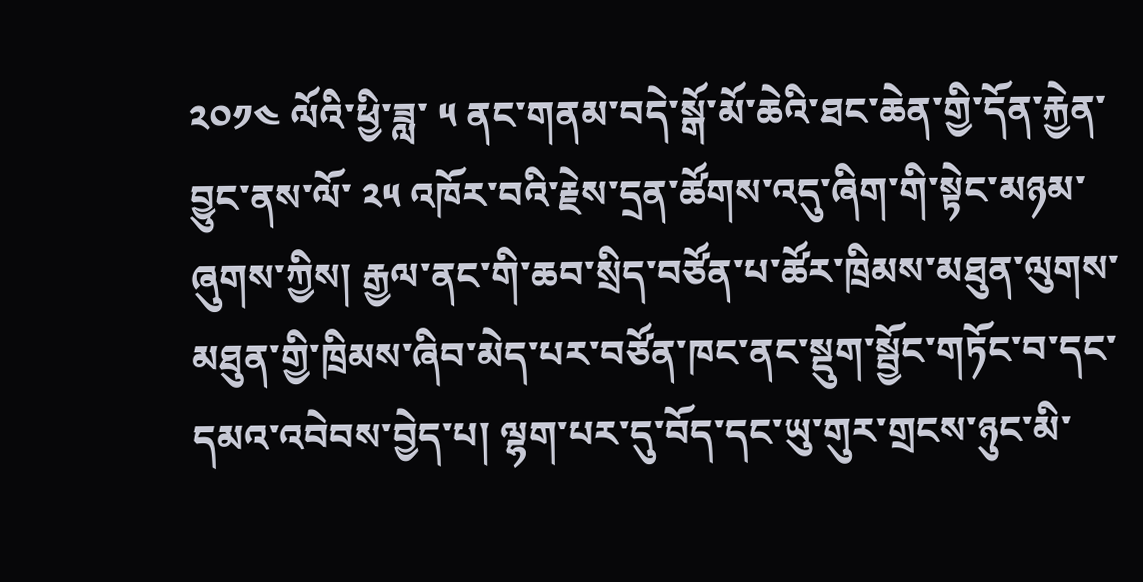༢༠༡༤ ལོའི་ཕྱི་ཟླ་ ༥ ནང་གནམ་བདེ་སྒོ་མོ་ཆེའི་ཐང་ཆེན་གྱི་དོན་རྐྱེན་བྱུང་ནས་ལོ་ ༢༥ འཁོར་བའི་རྗེས་དྲན་ཚོགས་འདུ་ཞིག་གི་སྟེང་མཉམ་ཞུགས་ཀྱིས། རྒྱལ་ནང་གི་ཆབ་སྲིད་བཙོན་པ་ཚོར་ཁྲིམས་མཐུན་ལུགས་མཐུན་གྱི་ཁྲིམས་ཞིབ་མེད་པར་བཙོན་ཁང་ནང་སྡུག་སྦྱོང་གཏོང་བ་དང་དམའ་འབེབས་བྱེད་པ། ལྷག་པར་དུ་བོད་དང་ཡུ་གུར་གྲངས་ཉུང་མི་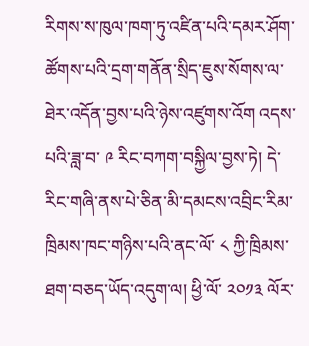རིགས་ས་ཁུལ་ཁག་ཏུ་འཛིན་པའི་དམར་ཤོག་ཚོགས་པའི་དྲག་གནོན་སྲིད་ཇུས་སོགས་ལ་ཐེར་འདོན་བྱས་པའི་ཉེས་འཛུགས་འོག འདས་པའི་ཟླ་བ་ ༩ རིང་བཀག་བསྐྱིལ་བྱས་ཏེ། དེ་རིང་གཞི་ནས་པེ་ཅིན་མི་དམངས་འབྲིང་རིམ་ཁྲིམས་ཁང་གཉིས་པའི་ནང་ལོ་ ༨ ཀྱི་ཁྲིམས་ཐག་བཅད་ཡོད་འདུག་ལ། ཕྱི་ལོ་ ༢༠༡༣ ལོར་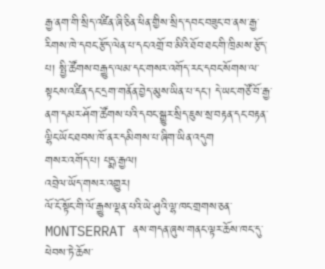རྒྱ་ནག་གི་སྲིད་འཛིན་ཞི་ཅིན་ཕིན་གྱིས་སྲིད་དབང་བཟུང་བ་ནས་རྒྱ་རིགས་ཁེ་དབང་རྩོད་ལེན་པ་དང་འགྲོ་བ་མིའི་ཐོབ་ཐང་གི་ཁྲིམས་རྩོད་པ། སྤྱི་ཚོགས་བརྒྱུད་ལམ་དང་གསར་འགོད་རང་དབང་སོགས་ལ་སྟངས་འཛིན་དང་དྲག་གནོན་བྱེད་མུས་ཡིན་པ་དང་། དེ་ཡང་གཙོ་བོ་རྒྱ་ནག་དམར་ཤོག་ཚོགས་པའི་དབང་སྒྱུར་སྲིད་ཇུས་སྲ་བརྟན་དང་བརྟན་ལྷིང་ཡོང་ཐབས་ཁོ་ནར་དམིགས་པ་ཞིག་ཡིན་འདུག
གསར་འགོད་པ། པདྨ་རྒྱལ།
འབྲེལ་ཡོད་གསར་འགྱུར།
ལོ་ངོ་སྟོང་གི་ལོ་རྒྱུས་ལྡན་པའི་ཡེ་ཤུའི་ལྷ་ཁང་གྲགས་ཅན་ MONTSERRAT ནས་གདན་ཞུས་གནང་ལྟར་ཆོས་ཁང་དུ་ཕེབས་ཏེ་ཆོས་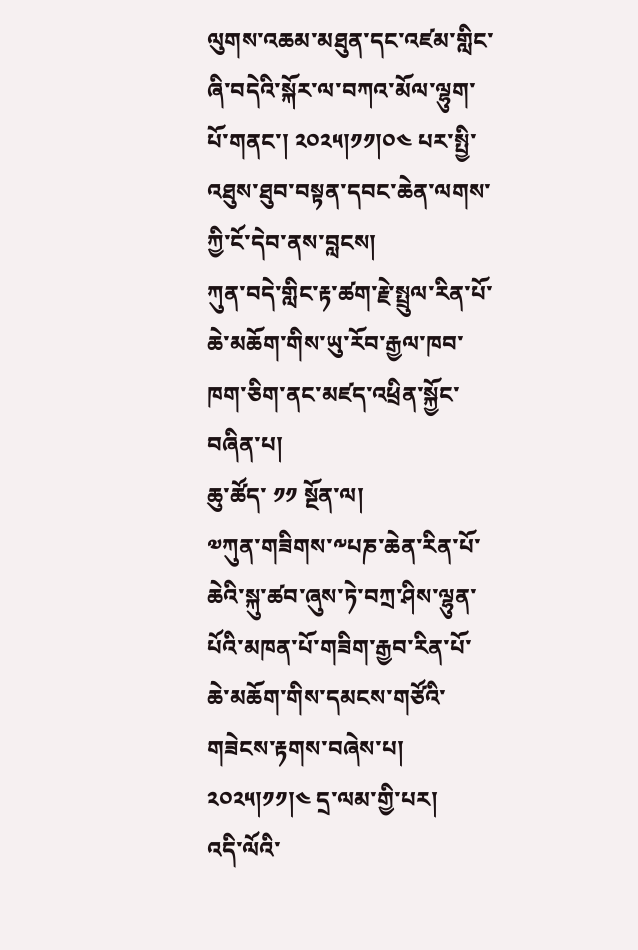ལུགས་འཆམ་མཐུན་དང་འཛམ་གླིང་ཞི་བདེའི་སྐོར་ལ་བཀའ་མོལ་ལྷུག་པོ་གནང་། ༢༠༢༥།༡༡།༠༤ པར་སྤྱི་འཐུས་ཐུབ་བསྟན་དབང་ཆེན་ལགས་ཀྱི་ངོ་དེབ་ནས་བླངས།
ཀུན་བདེ་གླིང་རྟ་ཚག་རྗེ་སྤྲུལ་རིན་པོ་ཆེ་མཆོག་གིས་ཡུ་རོབ་རྒྱལ་ཁབ་ཁག་ཅིག་ནང་མཛད་འཕྲིན་སྐྱོང་བཞིན་པ།
ཆུ་ཚོད་ ༡༡ སྔོན་ལ།
༧ཀུན་གཟིགས་༸པཎ་ཆེན་རིན་པོ་ཆེའི་སྐུ་ཚབ་ཞུས་ཏེ་བཀྲ་ཤིས་ལྷུན་པོའི་མཁན་པོ་གཟིག་རྒྱབ་རིན་པོ་ཆེ་མཆོག་གིས་དམངས་གཙོའི་གཟེངས་རྟགས་བཞེས་པ། ༢༠༢༥།༡༡།༤ དྲ་ལམ་གྱི་པར།
འདི་ལོའི་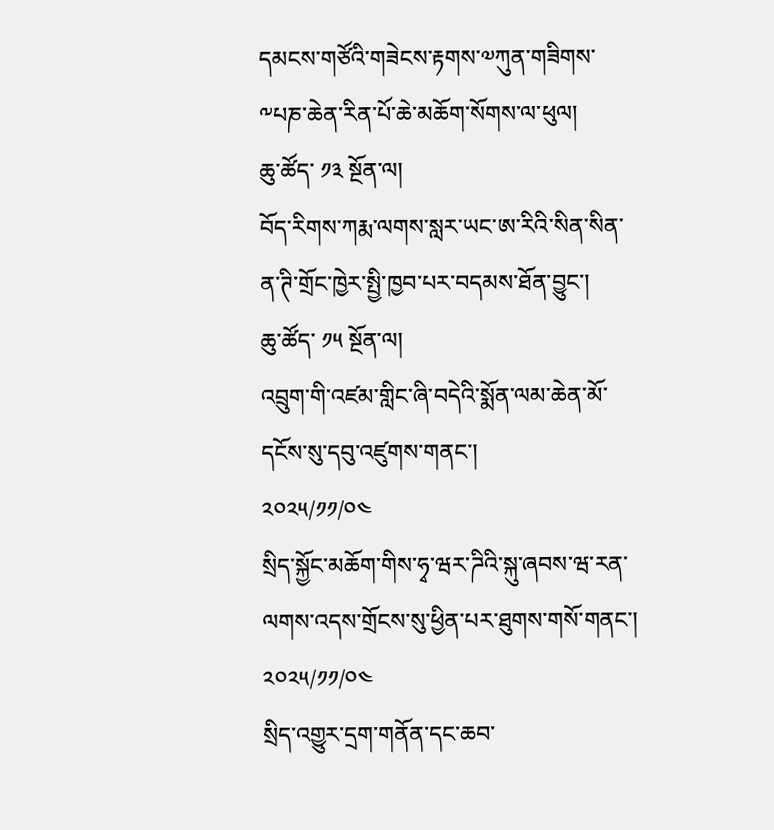དམངས་གཙོའི་གཟེངས་རྟགས་༧ཀུན་གཟིགས་༸པཎ་ཆེན་རིན་པོ་ཆེ་མཆོག་སོགས་ལ་ཕུལ།
ཆུ་ཚོད་ ༡༣ སྔོན་ལ།
བོད་རིགས་ཀརྨ་ལགས་སླར་ཡང་ཨ་རིའི་སིན་སིན་ན་ཊི་གྲོང་ཁྱེར་སྤྱི་ཁྱབ་པར་བདམས་ཐོན་བྱུང་།
ཆུ་ཚོད་ ༡༥ སྔོན་ལ།
འབྲུག་གི་འཛམ་གླིང་ཞི་བདེའི་སྨོན་ལམ་ཆེན་མོ་དངོས་སུ་དབུ་འཛུགས་གནང་།
༢༠༢༥/༡༡/༠༤
སྲིད་སྐྱོང་མཆོག་གིས་ཧྭ་ཝར་ཌིའི་སྐུ་ཞབས་ཝ་རན་ལགས་འདས་གྲོངས་སུ་ཕྱིན་པར་ཐུགས་གསོ་གནང་།
༢༠༢༥/༡༡/༠༤
སྲིད་འགྱུར་དྲག་གནོན་དང་ཆབ་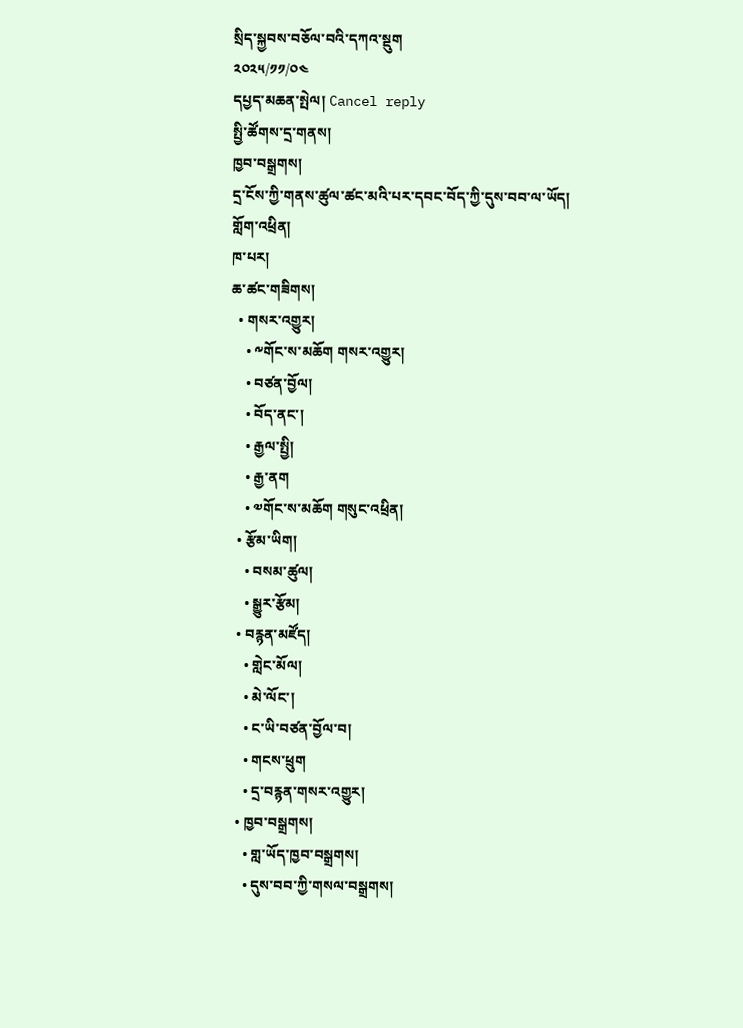སྲིད་སྐྱབས་བཅོལ་བའི་དཀའ་སྡུག
༢༠༢༥/༡༡/༠༤
དཔྱད་མཆན་སྤེལ། Cancel reply
སྤྱི་ཚོགས་དྲ་གནས།
ཁྱབ་བསྒྲགས།
དྲ་ངོས་ཀྱི་གནས་ཚུལ་ཚང་མའི་པར་དབང་བོད་ཀྱི་དུས་བབ་ལ་ཡོད།
གློག་འཕྲིན།
ཁ་པར།
ཆ་ཚང་གཟིགས།
  • གསར་འགྱུར།
    • ༸གོང་ས་མཆོག གསར་འགྱུར།
    • བཙན་བྱོལ།
    • བོད་ནང་།
    • རྒྱལ་སྤྱི།
    • རྒྱ་ནག
    • ༧གོང་ས་མཆོག གསུང་འཕྲིན།
  • རྩོམ་ཡིག།
    • བསམ་ཚུལ།
    • སྒྱུར་རྩོམ།
  • བརྙན་མཛོད།
    • གླེང་མོལ།
    • མེ་ལོང་།
    • ང་ཡི་བཙན་བྱོལ་བ།
    • གངས་ཕྲུག
    • དྲ་བརྙན་གསར་འགྱུར།
  • ཁྱབ་བསྒྲགས།
    • གླ་ཡོད་ཁྱབ་བསྒྲགས།
    • དུས་བབ་ཀྱི་གསལ་བསྒྲགས།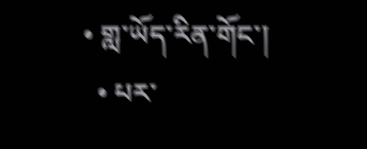• གླ་ཡོད་རིན་གོང་།
  • པར་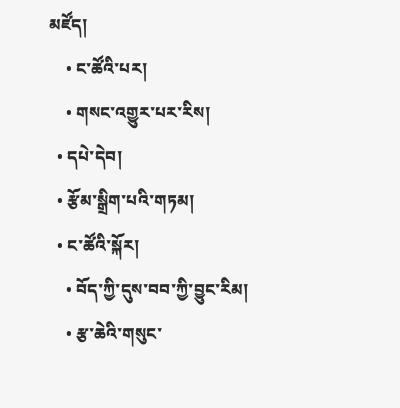མཛོད།
    • ང་ཚོའི་པར།
    • གསང་འགྱུར་པར་རིས།
  • དཔེ་དེབ།
  • རྩོམ་སྒྲིག་པའི་གཏམ།
  • ང་ཚོའི་སྐོར།
    • བོད་ཀྱི་དུས་བབ་ཀྱི་བྱུང་རིམ།
    • རྩ་ཆེའི་གསུང་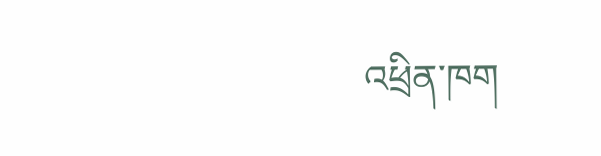འཕྲིན་ཁག